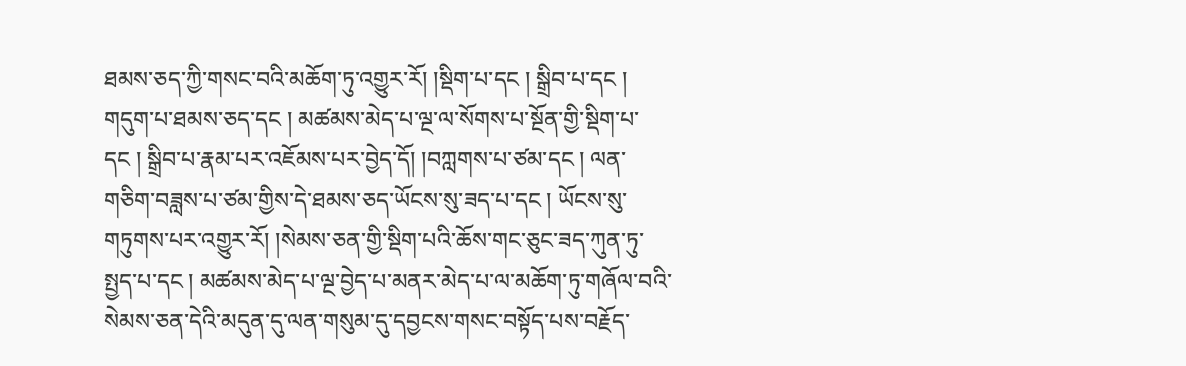ཐམས་ཅད་ཀྱི་གསང་བའི་མཆོག་ཏུ་འགྱུར་རོ། །སྡིག་པ་དང ། སྒྲིབ་པ་དང ། གདུག་པ་ཐམས་ཅད་དང ། མཚམས་མེད་པ་ལྔ་ལ་སོགས་པ་སྔོན་གྱི་སྡིག་པ་དང ། སྒྲིབ་པ་རྣམ་པར་འཇོམས་པར་བྱེད་དོ། །བཀླགས་པ་ཙམ་དང ། ལན་གཅིག་བཟླས་པ་ཙམ་གྱིས་དེ་ཐམས་ཅད་ཡོངས་སུ་ཟད་པ་དང ། ཡོངས་སུ་གཏུགས་པར་འགྱུར་རོ། །སེམས་ཅན་གྱི་སྡིག་པའི་ཆོས་གང་ཅུང་ཟད་ཀུན་ཏུ་སྤྱད་པ་དང ། མཚམས་མེད་པ་ལྔ་བྱེད་པ་མནར་མེད་པ་ལ་མཆོག་ཏུ་གཞོལ་བའི་སེམས་ཅན་དེའི་མདུན་དུ་ལན་གསུམ་དུ་དབྱངས་གསང་བསྟོད་པས་བརྗོད་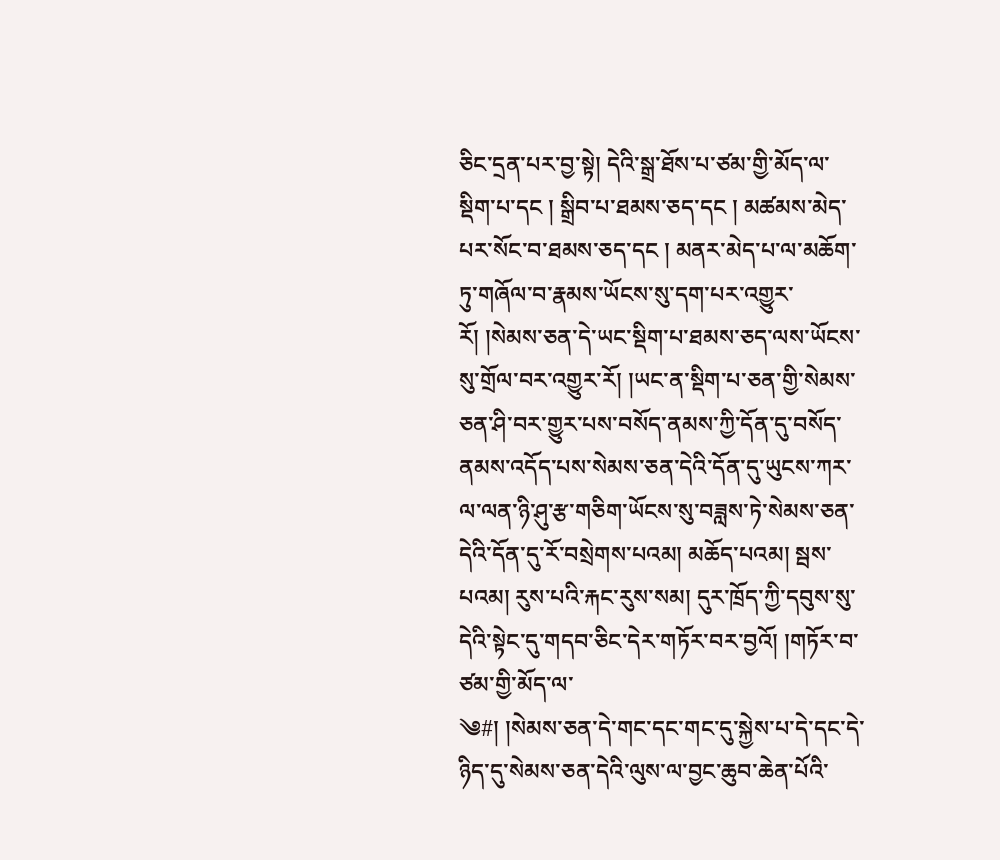ཅིང་དྲན་པར་བྱ་སྟེ། དེའི་སྒྲ་ཐོས་པ་ཙམ་གྱི་མོད་ལ་སྡིག་པ་དང ། སྒྲིབ་པ་ཐམས་ཅད་དང ། མཚམས་མེད་པར་སོང་བ་ཐམས་ཅད་དང ། མནར་མེད་པ་ལ་མཆོག་ཏུ་གཞོལ་བ་རྣམས་ཡོངས་སུ་དག་པར་འགྱུར་རོ། །སེམས་ཅན་དེ་ཡང་སྡིག་པ་ཐམས་ཅད་ལས་ཡོངས་སུ་གྲོལ་བར་འགྱུར་རོ། །ཡང་ན་སྡིག་པ་ཅན་གྱི་སེམས་ཅན་ཤི་བར་གྱུར་པས་བསོད་ནམས་ཀྱི་དོན་དུ་བསོད་ནམས་འདོད་པས་སེམས་ཅན་དེའི་དོན་དུ་ཡུངས་ཀར་ལ་ལན་ཉི་ཤུ་རྩ་གཅིག་ཡོངས་སུ་བཟླས་ཏེ་སེམས་ཅན་དེའི་དོན་དུ་རོ་བསྲེགས་པའམ། མཆོད་པའམ། སྦས་པའམ། རུས་པའི་རྐང་རུས་སམ། དུར་ཁྲོད་ཀྱི་དབུས་སུ་དེའི་སྟེང་དུ་གདབ་ཅིང་དེར་གཏོར་བར་བྱའོ། །གཏོར་བ་ཙམ་གྱི་མོད་ལ་
༄#། །སེམས་ཅན་དེ་གང་དང་གང་དུ་སྐྱེས་པ་དེ་དང་དེ་ཉིད་དུ་སེམས་ཅན་དེའི་ལུས་ལ་བྱང་ཆུབ་ཆེན་པོའི་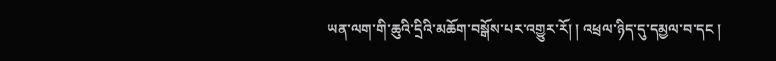ཡན་ལག་གི་ཆུའི་དྲིའི་མཆོག་བསྒོས་པར་འགྱུར་རོ། ། འཕྲལ་ཉིད་དུ་དམྱལ་བ་དང །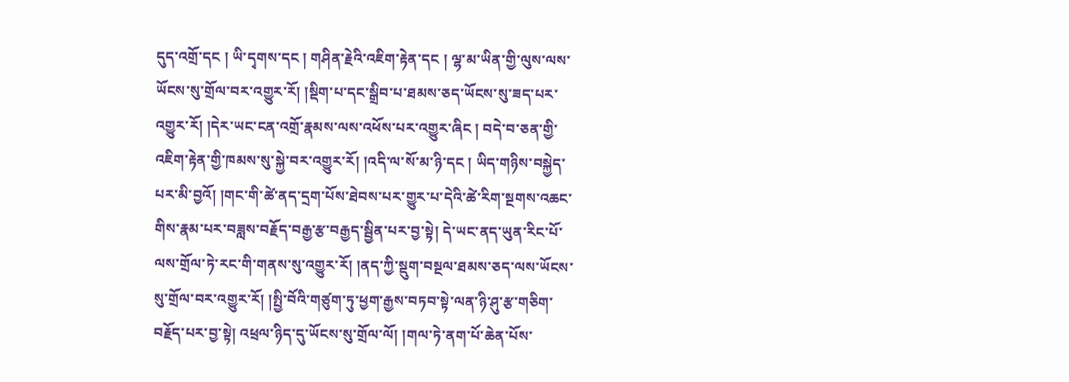དུད་འགྲོ་དང ། ཡི་དྭགས་དང ། གཤིན་རྗེའི་འཇིག་རྟེན་དང ། ལྷ་མ་ཡིན་གྱི་ལུས་ལས་ཡོངས་སུ་གྲོལ་བར་འགྱུར་རོ། །སྡིག་པ་དང་སྒྲིབ་པ་ཐམས་ཅད་ཡོངས་སུ་ཟད་པར་འགྱུར་རོ། །དེར་ཡང་ངན་འགྲོ་རྣམས་ལས་འཕོས་པར་འགྱུར་ཞིང ། བདེ་བ་ཅན་གྱི་འཇིག་རྟེན་གྱི་ཁམས་སུ་སྐྱེ་བར་འགྱུར་རོ། །འདི་ལ་སོ་མ་ཉི་དང ། ཡིད་གཉིས་བསྐྱེད་པར་མི་བྱའོ། །གང་གི་ཚེ་ནད་དྲག་པོས་ཐེབས་པར་གྱུར་པ་དེའི་ཚེ་རིག་སྔགས་འཆང་གིས་རྣམ་པར་བཟླས་བརྗོད་བརྒྱ་རྩ་བརྒྱད་སྦྱིན་པར་བྱ་སྟེ། དེ་ཡང་ནད་ཡུན་རིང་པོ་ལས་གྲོལ་ཏེ་རང་གི་གནས་སུ་འགྱུར་རོ། །ནད་ཀྱི་སྡུག་བསྔལ་ཐམས་ཅད་ལས་ཡོངས་སུ་གྲོལ་བར་འགྱུར་རོ། །སྤྱི་བོའི་གཙུག་ཏུ་ཕྱག་རྒྱས་བཏབ་སྟེ་ལན་ཉི་ཤུ་རྩ་གཅིག་བརྗོད་པར་བྱ་སྟེ། འཕྲལ་ཉིད་དུ་ཡོངས་སུ་གྲོལ་ལོ། །གལ་ཏེ་ནག་པོ་ཆེན་པོས་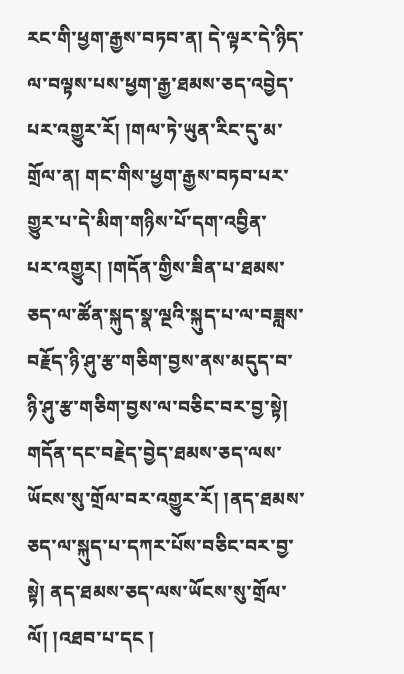རང་གི་ཕྱག་རྒྱས་བཏབ་ན། དེ་ལྟར་དེ་ཉིད་ལ་བལྟས་པས་ཕྱག་རྒྱ་ཐམས་ཅད་འབྱེད་པར་འགྱུར་རོ། །གལ་ཏེ་ཡུན་རིང་དུ་མ་གྲོལ་ན། གང་གིས་ཕྱག་རྒྱས་བཏབ་པར་གྱུར་པ་དེ་མིག་གཉིས་པོ་དག་འབྱིན་
པར་འགྱུར། །གདོན་གྱིས་ཟིན་པ་ཐམས་ཅད་ལ་ཚོན་སྐུད་སྣ་ལྔའི་སྐུད་པ་ལ་བཟླས་བརྗོད་ཉི་ཤུ་རྩ་གཅིག་བྱས་ནས་མདུད་བ་ཉི་ཤུ་རྩ་གཅིག་བྱས་ལ་བཅིང་བར་བྱ་སྟེ། གདོན་དང་བརྗེད་བྱེད་ཐམས་ཅད་ལས་ཡོངས་སུ་གྲོལ་བར་འགྱུར་རོ། །ནད་ཐམས་ཅད་ལ་སྐུད་པ་དཀར་པོས་བཅིང་བར་བྱ་སྟེ། ནད་ཐམས་ཅད་ལས་ཡོངས་སུ་གྲོལ་ལོ། །འཐབ་པ་དང །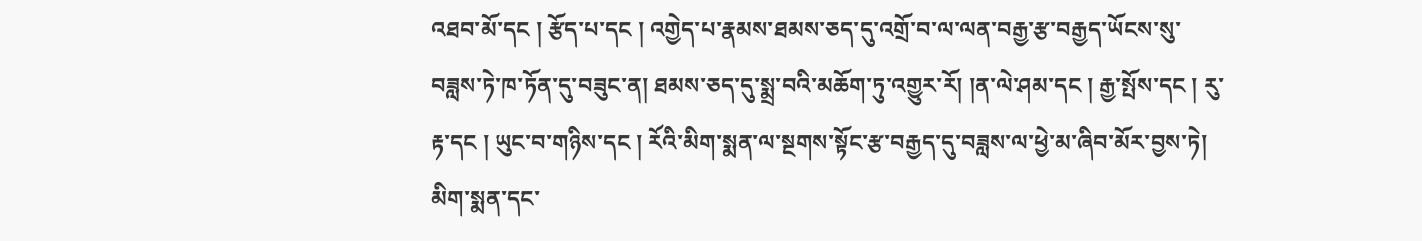འཐབ་མོ་དང ། རྩོད་པ་དང ། འགྱེད་པ་རྣམས་ཐམས་ཅད་དུ་འགྲོ་བ་ལ་ལན་བརྒྱ་རྩ་བརྒྱད་ཡོངས་སུ་བཟླས་ཏེ་ཁ་ཏོན་དུ་བཟུང་ན། ཐམས་ཅད་དུ་སྨྲ་བའི་མཆོག་ཏུ་འགྱུར་རོ། །ན་ལེ་ཤམ་དང ། རྒྱ་སྤོས་དང ། རུ་རྟ་དང ། ཡུང་བ་གཉིས་དང ། རོའི་མིག་སྨན་ལ་སྔགས་སྟོང་རྩ་བརྒྱད་དུ་བཟླས་ལ་ཕྱེ་མ་ཞིབ་མོར་བྱས་ཏེ། མིག་སྨན་དང་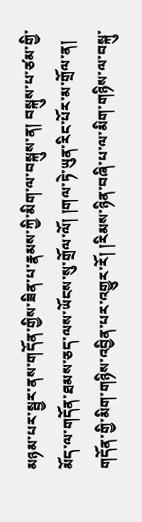མཉམ་པར་སྦྱར་ནས་གདོན་གྱིས་ཟིན་པ་རྣམས་ཀྱི་མིག་ལ་བསྐུས་ན། བསྐུས་པ་ཙམ་གྱི་མོད་ལ་གདོན་ཐམས་ཅད་ལས་ཡོངས་སུ་གྲོལ་ལོ། །གལ་ཏེ་ཡུན་རིང་པོར་མ་གྲོལ་ན། གདོན་གྱི་མིག་གཉིས་འབྱིན་པར་འགྱུར་རོ། །རིམས་ཉིན་བཞི་པ་ལ་མིག་གཉིས་ལ་བསྐུ་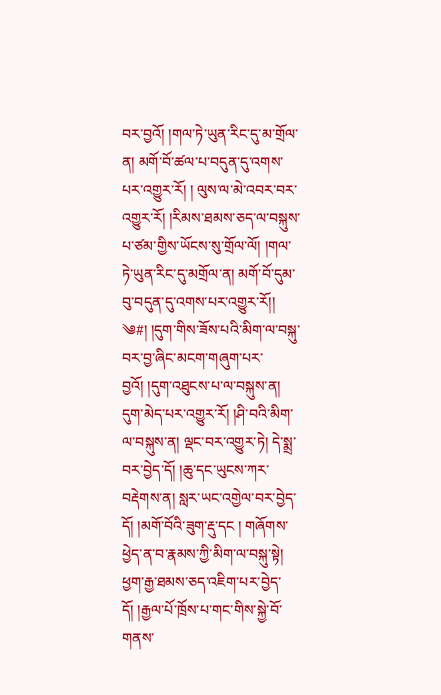བར་བྱའོ། །གལ་ཏེ་ཡུན་རིང་དུ་མ་གྲོལ་ན། མགོ་བོ་ཚལ་པ་བདུན་དུ་འགས་པར་འགྱུར་རོ། ། ལུས་ལ་མེ་འབར་བར་འགྱུར་རོ། །རིམས་ཐམས་ཅད་ལ་བསྐུས་པ་ཙམ་གྱིས་ཡོངས་སུ་གྲོལ་ལོ། །གལ་ཏེ་ཡུན་རིང་དུ་མགྲོལ་ན། མགོ་བོ་དུམ་བུ་བདུན་དུ་འགས་པར་འགྱུར་རོ།།
༄#། །དུག་གིས་ཟོས་པའི་མིག་ལ་བསྐུ་བར་བྱ་ཞིང་མངག་གཞུག་པར་བྱའོ། །དུག་འཐུངས་པ་ལ་བསྐུས་ན། དུག་མེད་པར་འགྱུར་རོ། །ཤི་བའི་མིག་ལ་བསྐུས་ན། ལྡང་བར་འགྱུར་ཏེ། དེ་སྨྲ་བར་བྱེད་དོ། །ཆུ་དང་ཡུངས་ཀར་བརྡེགས་ན། སླར་ཡང་འགྱེལ་བར་བྱེད་དོ། །མགོ་བོའི་ཟུག་རྡུ་དང ། གཞོགས་ཕྱེད་ན་བ་རྣམས་ཀྱི་མིག་ལ་བསྐུ་སྟེ། ཕྱག་རྒྱ་ཐམས་ཅད་འཇིག་པར་བྱེད་དོ། །རྒྱལ་པོ་ཁྲོས་པ་གང་གིས་སྐྱེ་བོ་གནས་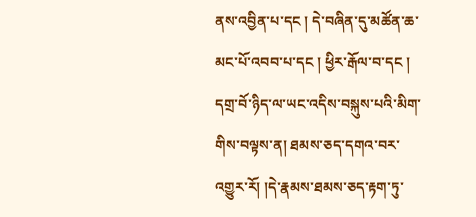ནས་འབྱིན་པ་དང ། དེ་བཞིན་དུ་མཚོན་ཆ་མང་པོ་འབབ་པ་དང ། ཕྱིར་རྒོལ་བ་དང ། དགྲ་བོ་ཉིད་ལ་ཡང་འདིས་བསྐུས་པའི་མིག་གིས་བལྟས་ན། ཐམས་ཅད་དགའ་བར་འགྱུར་རོ། །དེ་རྣམས་ཐམས་ཅད་རྟག་ཏུ་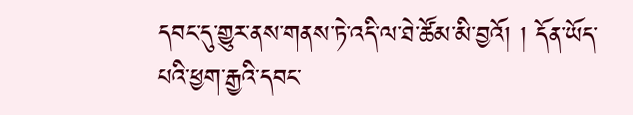དབང་དུ་གྱུར་ནས་གནས་ཏེ་འདི་ལ་ཐེ་ཚོམ་མི་བྱའོ། ། དོན་ཡོད་པའི་ཕྱག་རྒྱའི་དབང་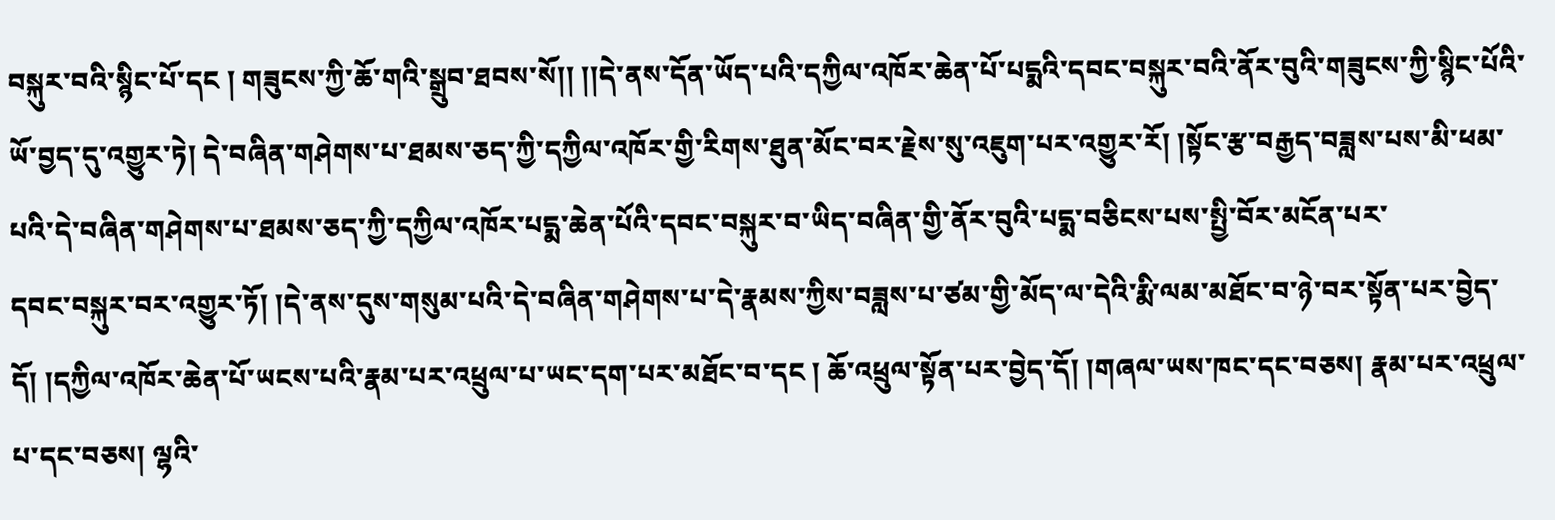བསྐུར་བའི་སྙིང་པོ་དང ། གཟུངས་ཀྱི་ཆོ་གའི་སྒྲུབ་ཐབས་སོ།། །།དེ་ནས་དོན་ཡོད་པའི་དཀྱིལ་འཁོར་ཆེན་པོ་པདྨའི་དབང་བསྐུར་བའི་ནོར་བུའི་གཟུངས་ཀྱི་སྙིང་པོའི་ཡོ་བྱད་དུ་འགྱུར་ཏེ། དེ་བཞིན་གཤེགས་པ་ཐམས་ཅད་ཀྱི་དཀྱིལ་འཁོར་གྱི་རིགས་ཐུན་མོང་བར་རྗེས་སུ་འཇུག་པར་འགྱུར་རོ། །སྟོང་རྩ་བརྒྱད་བཟླས་པས་མི་ཕམ་པའི་དེ་བཞིན་གཤེགས་པ་ཐམས་ཅད་ཀྱི་དཀྱིལ་འཁོར་པདྨ་ཆེན་པོའི་དབང་བསྐུར་བ་ཡིད་བཞིན་གྱི་ནོར་བུའི་པདྨ་བཅིངས་པས་སྤྱི་བོར་མངོན་པར་
དབང་བསྐུར་བར་འགྱུར་ཏོ། །དེ་ནས་དུས་གསུམ་པའི་དེ་བཞིན་གཤེགས་པ་དེ་རྣམས་ཀྱིས་བཟླས་པ་ཙམ་གྱི་མོད་ལ་དེའི་རྨི་ལམ་མཐོང་བ་ཉེ་བར་སྟོན་པར་བྱེད་དོ། །དཀྱིལ་འཁོར་ཆེན་པོ་ཡངས་པའི་རྣམ་པར་འཕྲུལ་པ་ཡང་དག་པར་མཐོང་བ་དང ། ཆོ་འཕྲུལ་སྟོན་པར་བྱེད་དོ། །གཞལ་ཡས་ཁང་དང་བཅས། རྣམ་པར་འཕྲུལ་པ་དང་བཅས། ལྷའི་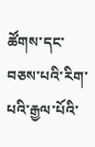ཚོགས་དང་བཅས་པའི་རིག་པའི་རྒྱལ་པོའི་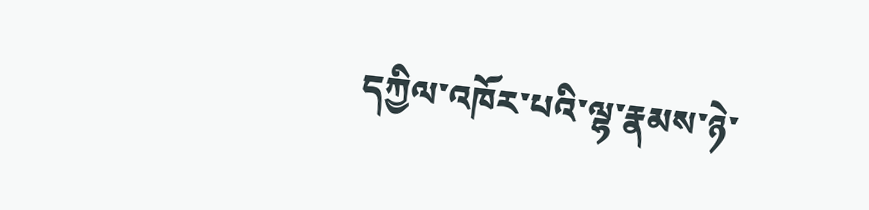དཀྱིལ་འཁོར་པའི་ལྷ་རྣམས་ཉེ་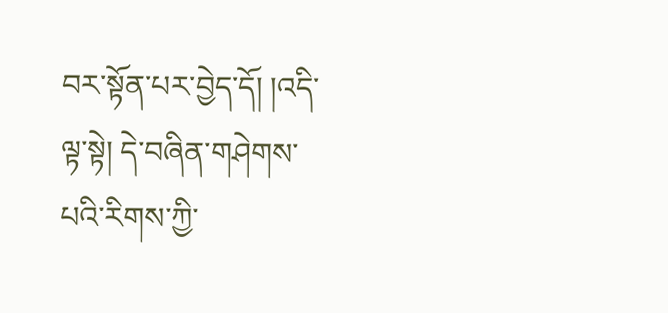བར་སྟོན་པར་བྱེད་དོ། །འདི་ལྟ་སྟེ། དེ་བཞིན་གཤེགས་པའི་རིགས་ཀྱི་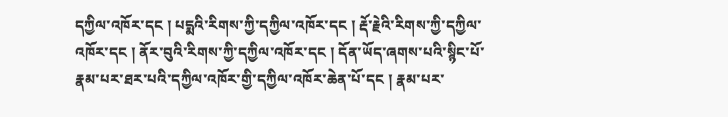དཀྱིལ་འཁོར་དང ། པདྨའི་རིགས་ཀྱི་དཀྱིལ་འཁོར་དང ། རྡོ་རྗེའི་རིགས་ཀྱི་དཀྱིལ་འཁོར་དང ། ནོར་བུའི་རིགས་ཀྱི་དཀྱིལ་འཁོར་དང ། དོན་ཡོད་ཞགས་པའི་སྙིང་པོ་རྣམ་པར་ཐར་པའི་དཀྱིལ་འཁོར་གྱི་དཀྱིལ་འཁོར་ཆེན་པོ་དང ། རྣམ་པར་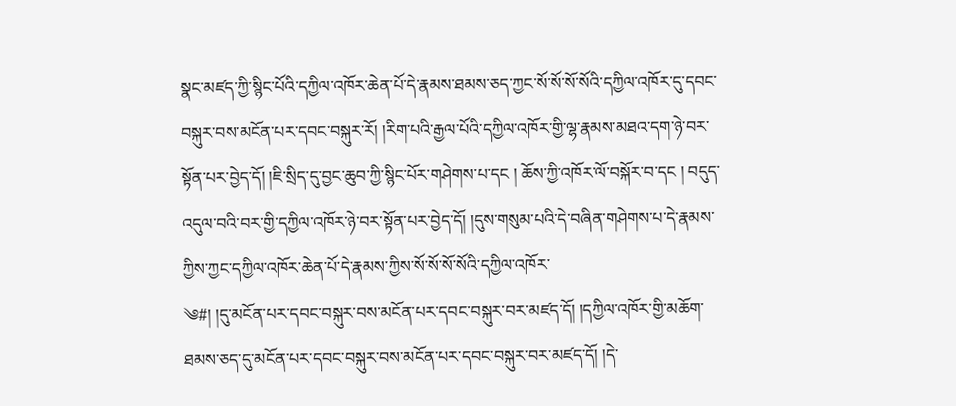སྣང་མཛད་ཀྱི་སྙིང་པོའི་དཀྱིལ་འཁོར་ཆེན་པོ་དེ་རྣམས་ཐམས་ཅད་ཀྱང་སོ་སོ་སོ་སོའི་དཀྱིལ་འཁོར་དུ་དབང་བསྐུར་བས་མངོན་པར་དབང་བསྐུར་རོ། །རིག་པའི་རྒྱལ་པོའི་དཀྱིལ་འཁོར་གྱི་ལྷ་རྣམས་མཐའ་དག་ཉེ་བར་སྟོན་པར་བྱེད་དོ། །ཇི་སྲིད་དུ་བྱང་ཆུབ་ཀྱི་སྙིང་པོར་གཤེགས་པ་དང ། ཆོས་ཀྱི་འཁོར་ལོ་བསྐོར་བ་དང ། བདུད་འདུལ་བའི་བར་གྱི་དཀྱིལ་འཁོར་ཉེ་བར་སྟོན་པར་བྱེད་དོ། །དུས་གསུམ་པའི་དེ་བཞིན་གཤེགས་པ་དེ་རྣམས་ཀྱིས་ཀྱང་དཀྱིལ་འཁོར་ཆེན་པོ་དེ་རྣམས་ཀྱིས་སོ་སོ་སོ་སོའི་དཀྱིལ་འཁོར་
༄#། །དུ་མངོན་པར་དབང་བསྐུར་བས་མངོན་པར་དབང་བསྐུར་བར་མཛད་དོ། །དཀྱིལ་འཁོར་གྱི་མཆོག་ཐམས་ཅད་དུ་མངོན་པར་དབང་བསྐུར་བས་མངོན་པར་དབང་བསྐུར་བར་མཛད་དོ། །དེ་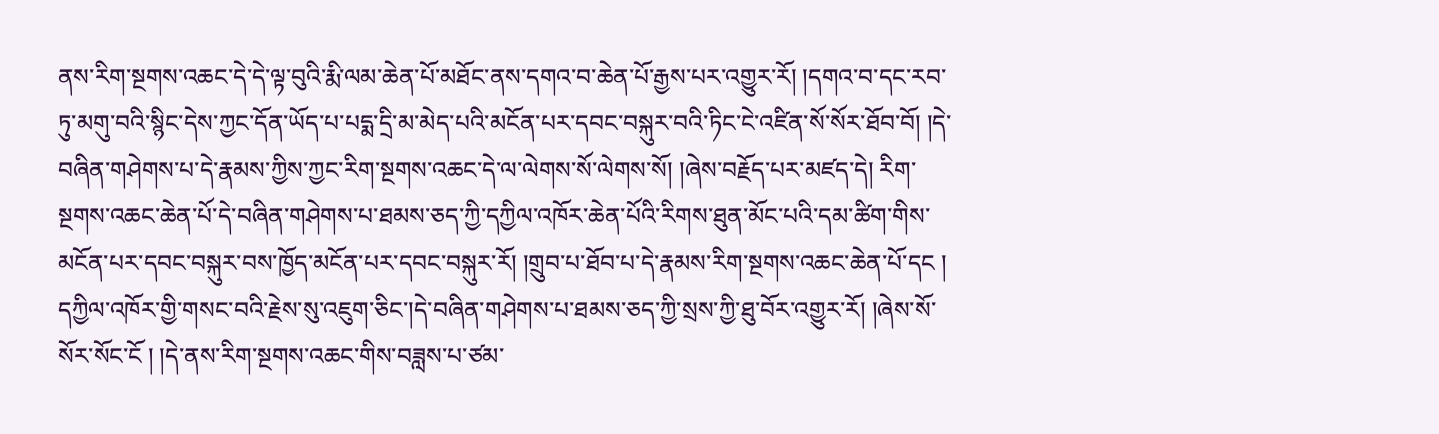ནས་རིག་སྔགས་འཆང་དེ་དེ་ལྟ་བུའི་རྨི་ལམ་ཆེན་པོ་མཐོང་ནས་དགའ་བ་ཆེན་པོ་རྒྱས་པར་འགྱུར་རོ། །དགའ་བ་དང་རབ་ཏུ་མགུ་བའི་སྙིང་དེས་ཀྱང་དོན་ཡོད་པ་པདྨ་དྲི་མ་མེད་པའི་མངོན་པར་དབང་བསྐུར་བའི་ཏིང་ངེ་འཛིན་སོ་སོར་ཐོབ་བོ། །དེ་བཞིན་གཤེགས་པ་དེ་རྣམས་ཀྱིས་ཀྱང་རིག་སྔགས་འཆང་དེ་ལ་ལེགས་སོ་ལེགས་སོ། །ཞེས་བརྗོད་པར་མཛད་དེ། རིག་སྔགས་འཆང་ཆེན་པོ་དེ་བཞིན་གཤེགས་པ་ཐམས་ཅད་ཀྱི་དཀྱིལ་འཁོར་ཆེན་པོའི་རིགས་ཐུན་མོང་པའི་དམ་ཚིག་གིས་མངོན་པར་དབང་བསྐུར་བས་ཁྱོད་མངོན་པར་དབང་བསྐུར་རོ། །གྲུབ་པ་ཐོབ་པ་དེ་རྣམས་རིག་སྔགས་འཆང་ཆེན་པོ་དང ། དཀྱིལ་འཁོར་གྱི་གསང་བའི་རྗེས་སུ་འཇུག་ཅིང་།དེ་བཞིན་གཤེགས་པ་ཐམས་ཅད་ཀྱི་སྲས་ཀྱི་ཐུ་བོར་འགྱུར་རོ། །ཞེས་སོ་སོར་སོང་ངོ ། །དེ་ནས་རིག་སྔགས་འཆང་གིས་བཟླས་པ་ཙམ་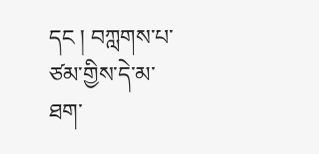དང ། བཀླགས་པ་ཙམ་གྱིས་དེ་མ་ཐག་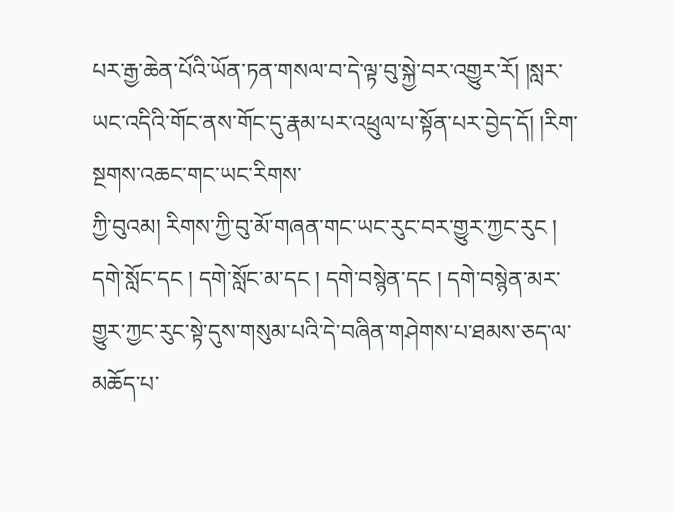པར་རྒྱ་ཆེན་པོའི་ཡོན་ཏན་གསལ་བ་དེ་ལྟ་བུ་སྐྱེ་བར་འགྱུར་རོ། །སླར་ཡང་འདིའི་གོང་ནས་གོང་དུ་རྣམ་པར་འཕྲུལ་པ་སྟོན་པར་བྱེད་དོ། །རིག་སྔགས་འཆང་གང་ཡང་རིགས་
ཀྱི་བུའམ། རིགས་ཀྱི་བུ་མོ་གཞན་གང་ཡང་རུང་བར་གྱུར་ཀྱང་རུང ། དགེ་སློང་དང ། དགེ་སློང་མ་དང ། དགེ་བསྙེན་དང ། དགེ་བསྙེན་མར་གྱུར་ཀྱང་རུང་སྟེ་དུས་གསུམ་པའི་དེ་བཞིན་གཤེགས་པ་ཐམས་ཅད་ལ་མཆོད་པ་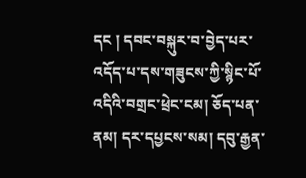དང ། དབང་བསྐུར་བ་བྱེད་པར་འདོད་པ་དས་གཟུངས་ཀྱི་སྙིང་པོ་འདིའི་བགྲང་ཕྲེང་ངམ། ཅོད་པན་ནམ། དར་དཔྱངས་སམ། དབུ་རྒྱན་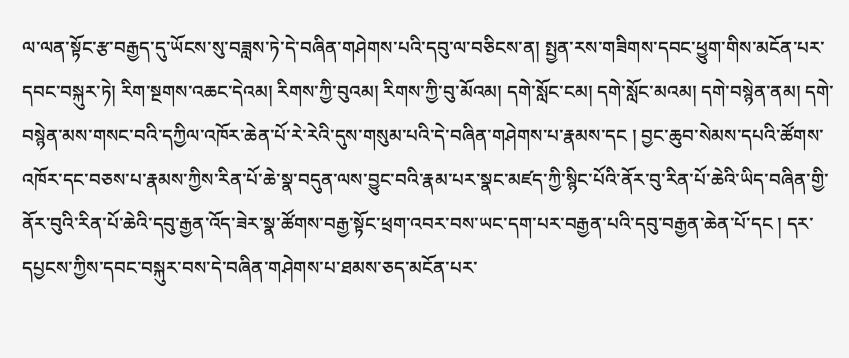ལ་ལན་སྟོང་རྩ་བརྒྱད་དུ་ཡོངས་སུ་བཟླས་ཏེ་དེ་བཞིན་གཤེགས་པའི་དབུ་ལ་བཅིངས་ན། སྤྱན་རས་གཟིགས་དབང་ཕྱུག་གིས་མངོན་པར་དབང་བསྐུར་ཏེ། རིག་སྔགས་འཆང་དེའམ། རིགས་ཀྱི་བུའམ། རིགས་ཀྱི་བུ་མོའམ། དགེ་སློང་ངམ། དགེ་སློང་མའམ། དགེ་བསྙེན་ནམ། དགེ་བསྙེན་མས་གསང་བའི་དཀྱིལ་འཁོར་ཆེན་པོ་རེ་རེའི་དུས་གསུམ་པའི་དེ་བཞིན་གཤེགས་པ་རྣམས་དང ། བྱང་ཆུབ་སེམས་དཔའི་ཚོགས་འཁོར་དང་བཅས་པ་རྣམས་ཀྱིས་རིན་པོ་ཆེ་སྣ་བདུན་ལས་བྱུང་བའི་རྣམ་པར་སྣང་མཛད་ཀྱི་སྙིང་པོའི་ནོར་བུ་རིན་པོ་ཆེའི་ཡིད་བཞིན་གྱི་ནོར་བུའི་རིན་པོ་ཆེའི་དབུ་རྒྱན་འོད་ཟེར་སྣ་ཚོགས་བརྒྱ་སྟོང་ཕྲག་འབར་བས་ཡང་དག་པར་བརྒྱན་པའི་དབུ་བརྒྱན་ཆེན་པོ་དང ། དར་དཔྱངས་ཀྱིས་དབང་བསྐུར་བས་དེ་བཞིན་གཤེགས་པ་ཐམས་ཅད་མངོན་པར་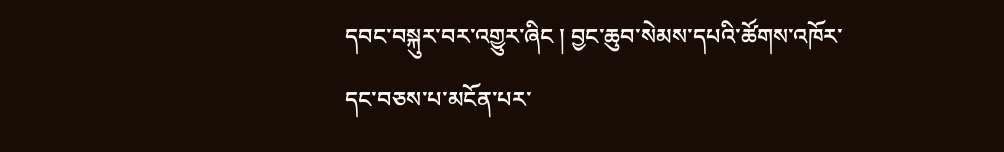དབང་བསྐུར་བར་འགྱུར་ཞིང ། བྱང་ཆུབ་སེམས་དཔའི་ཚོགས་འཁོར་དང་བཅས་པ་མངོན་པར་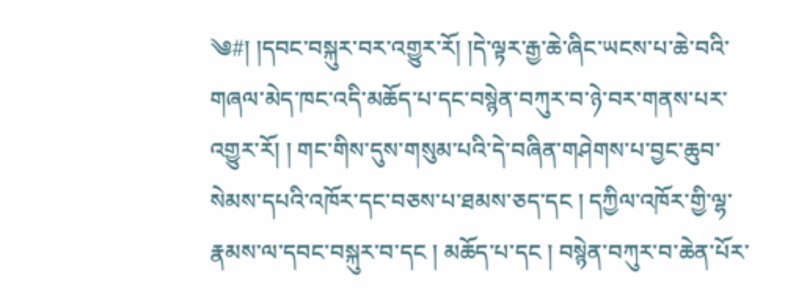༄#། །དབང་བསྐུར་བར་འགྱུར་རོ། །དེ་ལྟར་རྒྱ་ཆེ་ཞིང་ཡངས་པ་ཆེ་བའི་གཞལ་མེད་ཁང་འདི་མཆོད་པ་དང་བསྙེན་བཀུར་བ་ཉེ་བར་གནས་པར་འགྱུར་རོ། ། གང་གིས་དུས་གསུམ་པའི་དེ་བཞིན་གཤེགས་པ་བྱང་ཆུབ་སེམས་དཔའི་འཁོར་དང་བཅས་པ་ཐམས་ཅད་དང ། དཀྱིལ་འཁོར་གྱི་ལྷ་རྣམས་ལ་དབང་བསྐུར་བ་དང ། མཆོད་པ་དང ། བསྙེན་བཀུར་བ་ཆེན་པོར་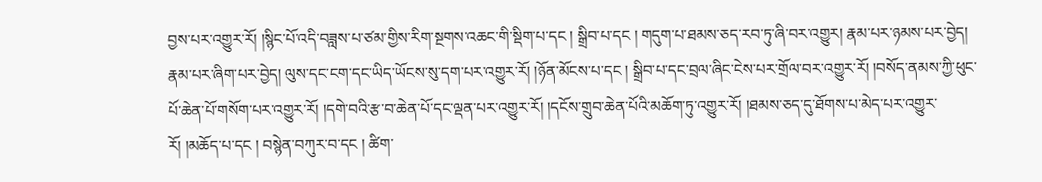བྱས་པར་འགྱུར་རོ། །སྙིང་པོ་འདི་བཟླས་པ་ཙམ་གྱིས་རིག་སྔགས་འཆང་གི་སྡིག་པ་དང ། སྒྲིབ་པ་དང ། གདུག་པ་ཐམས་ཅད་རབ་ཏུ་ཞི་བར་འགྱུར། རྣམ་པར་ཉམས་པར་བྱེད། རྣམ་པར་ཞིག་པར་བྱེད། ལུས་དང་ངག་དང་ཡིད་ཡོངས་སུ་དག་པར་འགྱུར་རོ། །ཉོན་མོངས་པ་དང ། སྒྲིབ་པ་དང་བྲལ་ཞིང་ངེས་པར་གྲོལ་བར་འགྱུར་རོ། །བསོད་ནམས་ཀྱི་ཕུང་པོ་ཆེན་པོ་གསོག་པར་འགྱུར་རོ། །དགེ་བའི་རྩ་བ་ཆེན་པོ་དང་ལྡན་པར་འགྱུར་རོ། །དངོས་གྲུབ་ཆེན་པོའི་མཆོག་ཏུ་འགྱུར་རོ། །ཐམས་ཅད་དུ་ཐོགས་པ་མེད་པར་འགྱུར་རོ། །མཆོད་པ་དང ། བསྙེན་བཀུར་བ་དང ། ཚིག་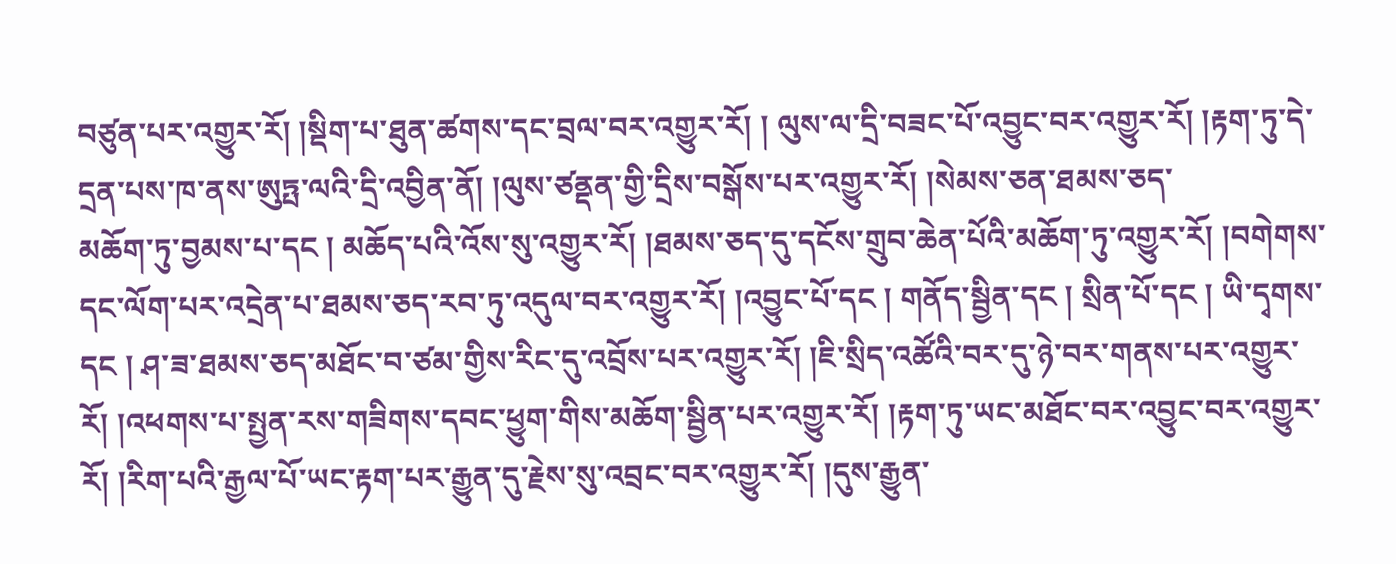བཙུན་པར་འགྱུར་རོ། །སྡིག་པ་ཐུན་ཚགས་དང་བྲལ་བར་འགྱུར་རོ། ། ལུས་ལ་དྲི་བཟང་པོ་འབྱུང་བར་འགྱུར་རོ། །རྟག་ཏུ་དེ་དྲན་པས་ཁ་ནས་ཨུཏྤ་ལའི་དྲི་འབྱིན་ནོ། །ལུས་ཙནྡན་གྱི་དྲིས་བསྒོས་པར་འགྱུར་རོ། །སེམས་ཅན་ཐམས་ཅད་
མཆོག་ཏུ་བྱམས་པ་དང ། མཆོད་པའི་འོས་སུ་འགྱུར་རོ། །ཐམས་ཅད་དུ་དངོས་གྲུབ་ཆེན་པོའི་མཆོག་ཏུ་འགྱུར་རོ། །བགེགས་དང་ལོག་པར་འདྲེན་པ་ཐམས་ཅད་རབ་ཏུ་འདུལ་བར་འགྱུར་རོ། །འབྱུང་པོ་དང ། གནོད་སྦྱིན་དང ། སྲིན་པོ་དང ། ཡི་དྭགས་དང ། ཤ་ཟ་ཐམས་ཅད་མཐོང་བ་ཙམ་གྱིས་རིང་དུ་འབྲོས་པར་འགྱུར་རོ། །ཇི་སྲིད་འཚོའི་བར་དུ་ཉེ་བར་གནས་པར་འགྱུར་རོ། །འཕགས་པ་སྤྱན་རས་གཟིགས་དབང་ཕྱུག་གིས་མཆོག་སྦྱིན་པར་འགྱུར་རོ། །རྟག་ཏུ་ཡང་མཐོང་བར་འབྱུང་བར་འགྱུར་རོ། །རིག་པའི་རྒྱལ་པོ་ཡང་རྟག་པར་རྒྱུན་དུ་རྗེས་སུ་འབྲང་བར་འགྱུར་རོ། །དུས་རྒྱུན་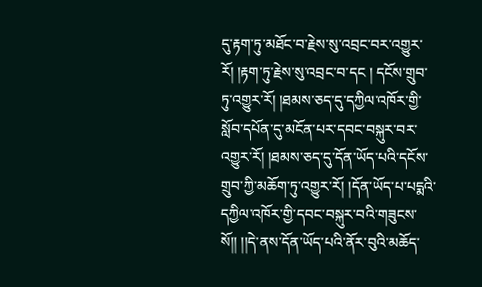དུ་རྟག་ཏུ་མཐོང་བ་རྗེས་སུ་འབྲང་བར་འགྱུར་རོ། །རྟག་ཏུ་རྗེས་སུ་འབྲང་བ་དང ། དངོས་གྲུབ་ཏུ་འགྱུར་རོ། །ཐམས་ཅད་དུ་དཀྱིལ་འཁོར་གྱི་སློབ་དཔོན་དུ་མངོན་པར་དབང་བསྐུར་བར་འགྱུར་རོ། །ཐམས་ཅད་དུ་དོན་ཡོད་པའི་དངོས་གྲུབ་ཀྱི་མཆོག་ཏུ་འགྱུར་རོ། །དོན་ཡོད་པ་པདྨའི་དཀྱིལ་འཁོར་གྱི་དབང་བསྐུར་བའི་གཟུངས་སོ།། །།དེ་ནས་དོན་ཡོད་པའི་ནོར་བུའི་མཆོད་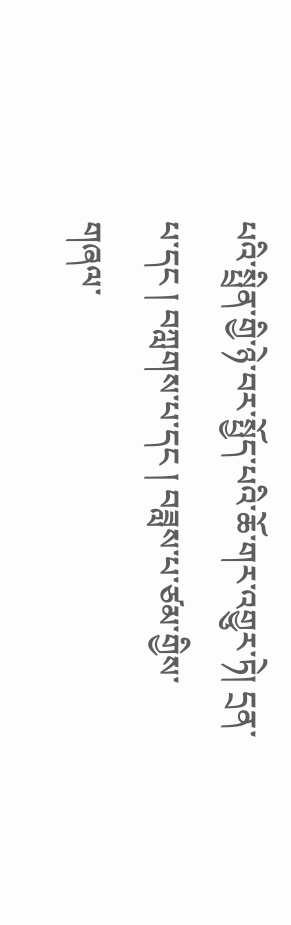པའི་སྤྲིན་གྱི་ཉེ་བར་སྤྱོད་པའི་ཆོ་གར་འགྱུར་ཏེ། དྲན་པ་དང ། བཀླགས་པ་དང ། བཟླས་པ་ཙམ་གྱིས་གཞལ་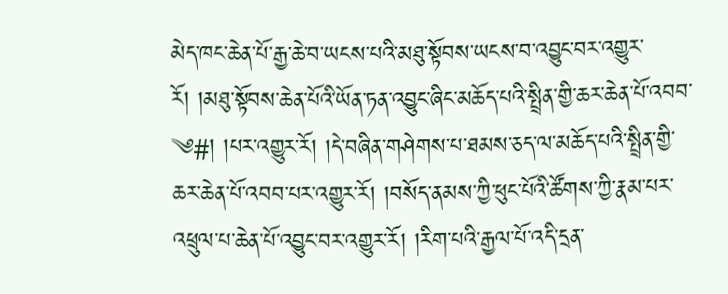མེད་ཁང་ཆེན་པོ་རྒྱ་ཆེ་བ་ཡངས་པའི་མཐུ་སྟོབས་ཡངས་བ་འབྱུང་བར་འགྱུར་རོ། །མཐུ་སྟོབས་ཆེན་པོའི་ཡོན་ཏན་འབྱུང་ཞིང་མཆོད་པའི་སྤྲིན་གྱི་ཆར་ཆེན་པོ་འབབ་
༄#། །པར་འགྱུར་རོ། །དེ་བཞིན་གཤེགས་པ་ཐམས་ཅད་ལ་མཆོད་པའི་སྤྲིན་གྱི་ཆར་ཆེན་པོ་འབབ་པར་འགྱུར་རོ། །བསོད་ནམས་ཀྱི་ཕུང་པོའི་ཚོགས་ཀྱི་རྣམ་པར་འཕྲུལ་པ་ཆེན་པོ་འབྱུང་བར་འགྱུར་རོ། །རིག་པའི་རྒྱལ་པོ་འདི་དྲན་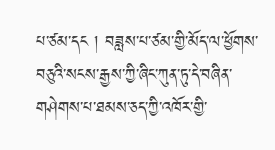པ་ཙམ་དང ། བཟླས་པ་ཙམ་གྱི་མོད་ལ་ཕྱོགས་བཅུའི་སངས་རྒྱས་ཀྱི་ཞིང་ཀུན་ཏུ་དེ་བཞིན་གཤེགས་པ་ཐམས་ཅད་ཀྱི་འཁོར་གྱི་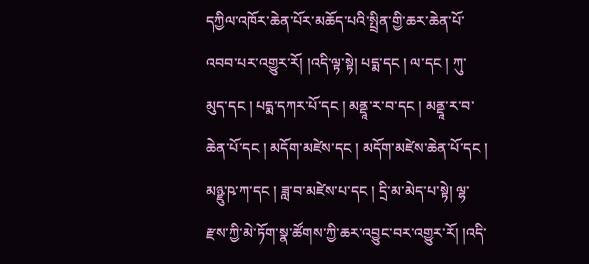དཀྱིལ་འཁོར་ཆེན་པོར་མཆོད་པའི་སྤྲིན་གྱི་ཆར་ཆེན་པོ་འབབ་པར་འགྱུར་རོ། །འདི་ལྟ་སྟེ། པདྨ་དང ། ལ་དང ། ཀུ་མུད་དང ། པདྨ་དཀར་པོ་དང ། མནྡཱ་ར་བ་དང ། མནྡཱ་ར་བ་ཆེན་པོ་དང ། མདོག་མཛེས་དང ། མདོག་མཛེས་ཆེན་པོ་དང ། མཉྫུ་ཥ་ཀ་དང ། ཟླ་བ་མཛེས་པ་དང ། དྲི་མ་མེད་པ་སྟེ། ལྷ་རྫས་ཀྱི་མེ་ཏོག་སྣ་ཚོགས་ཀྱི་ཆར་འབྱུང་བར་འགྱུར་རོ། །འདི་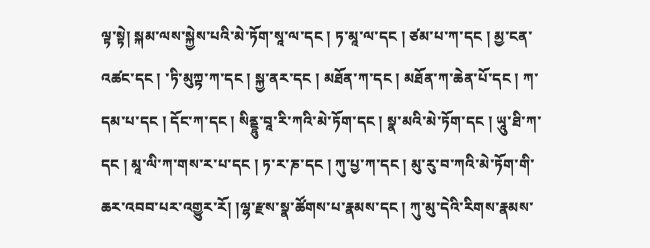ལྟ་སྟེ། སྐམ་ལས་སྐྱེས་པའི་མེ་ཏོག་སཱ་ལ་དང ། ཏ་མཱ་ལ་དང ། ཙམ་པ་ཀ་དང ། མྱ་ངན་འཚང་དང ། ་ཏི་མུཀྟ་ཀ་དང ། སྐྱ་ནར་དང ། མཐོན་ཀ་དང ། མཐོན་ཀ་ཆེན་པོ་དང ། ཀ་དམ་པ་དང ། དོང་ཀ་དང ། སིནྡྷུ་བཱ་རི་ཀའི་མེ་ཏོག་དང ། སྣ་མའི་མེ་ཏོག་དང ། ཡཱུ་ཐི་ཀ་དང ། མཱ་ལི་ཀ་གས་ར་པ་དང ། ཏ་ར་ཎ་དང ། ཀུ་པྱ་ཀ་དང ། མུ་རུ་བ་ཀའི་མེ་ཏོག་གི་ཆར་འབབ་པར་འགྱུར་རོ། །ལྷ་རྫས་སྣ་ཚོགས་པ་རྣམས་དང ། ཀུ་མུ་དེའི་རིགས་རྣམས་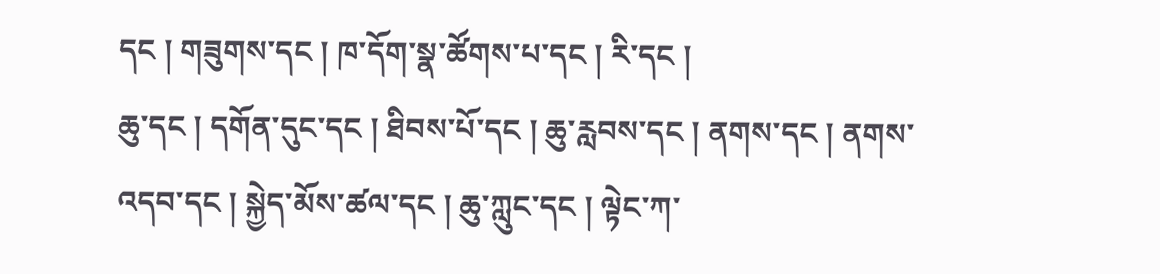དང ། གཟུགས་དང ། ཁ་དོག་སྣ་ཚོགས་པ་དང ། རི་དང །
ཆུ་དང ། དགོན་དུང་དང ། ཐིབས་པོ་དང ། ཆུ་རླབས་དང ། ནགས་དང ། ནགས་འདབ་དང ། སྐྱེད་མོས་ཚལ་དང ། ཆུ་ཀླུང་དང ། ལྟེང་ཀ་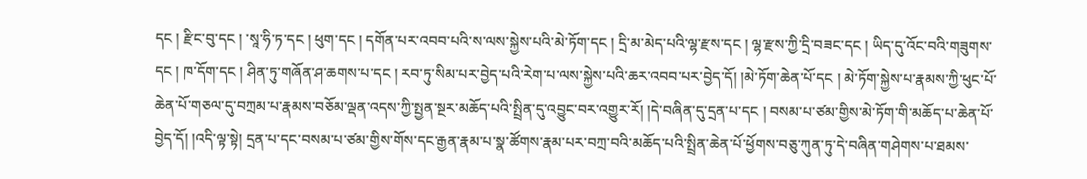དང ། རྫིང་བུ་དང ། ་སཱ་ཧི་ཏ་དང ། ཕུག་དང ། དགོན་པར་འབབ་པའི་ས་ལས་སྐྱེས་པའི་མེ་ཏོག་དང ། དྲི་མ་མེད་པའི་ལྷ་རྫས་དང ། ལྷ་རྫས་ཀྱི་དྲི་བཟང་དང ། ཡིད་དུ་འོང་བའི་གཟུགས་དང ། ཁ་དོག་དང ། ཤིན་ཏུ་གཞོན་ཤ་ཆགས་པ་དང ། རབ་ཏུ་སིམ་པར་བྱེད་པའི་རེག་པ་ལས་སྐྱེས་པའི་ཆར་འབབ་པར་བྱེད་དོ། །མེ་ཏོག་ཆེན་པོ་དང ། མེ་ཏོག་སྐྱེས་པ་རྣམས་ཀྱི་ཕུང་པོ་ཆེན་པོ་གཅལ་དུ་བཀྲམ་པ་རྣམས་བཅོམ་ལྡན་འདས་ཀྱི་སྤྱན་སྔར་མཆོད་པའི་སྤྲིན་དུ་འབྱུང་བར་འགྱུར་རོ། །དེ་བཞིན་དུ་དྲན་པ་དང ། བསམ་པ་ཙམ་གྱིས་མེ་ཏོག་གི་མཆོད་པ་ཆེན་པོ་བྱེད་དོ། །འདི་ལྟ་སྟེ། དྲན་པ་དང་བསམ་པ་ཙམ་གྱིས་གོས་དང་རྒྱན་རྣམ་པ་སྣ་ཚོགས་རྣམ་པར་བཀྲ་བའི་མཆོད་པའི་སྤྲིན་ཆེན་པོ་ཕྱོགས་བཅུ་ཀུན་ཏུ་དེ་བཞིན་གཤེགས་པ་ཐམས་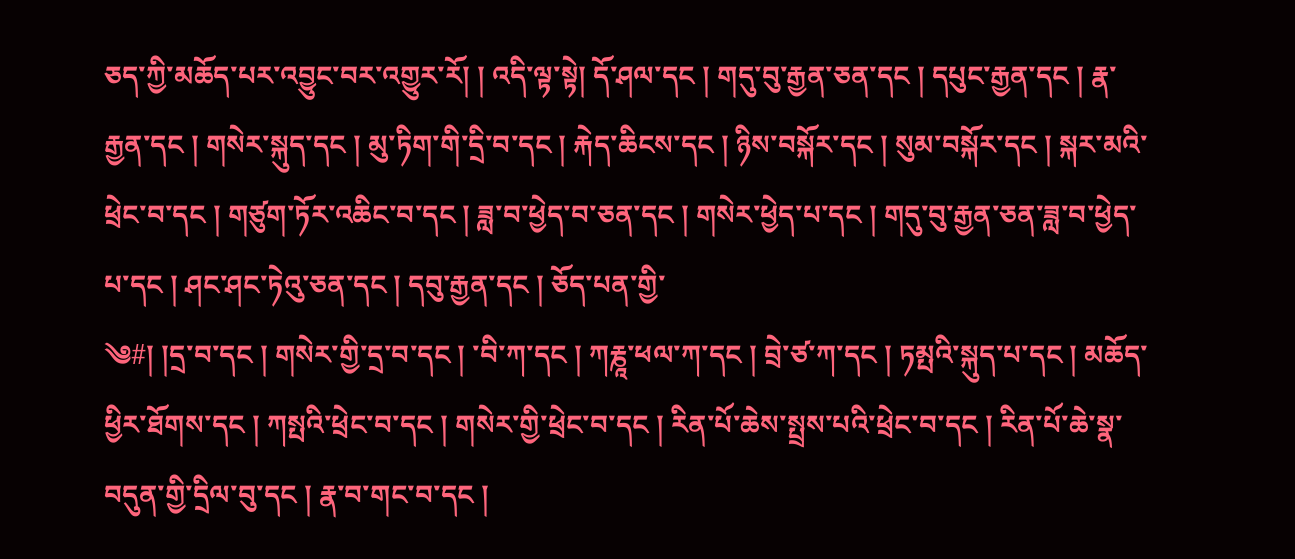ཅད་ཀྱི་མཆོད་པར་འབྱུང་བར་འགྱུར་རོ། ། འདི་ལྟ་སྟེ། དོ་ཤལ་དང ། གདུ་བུ་རྒྱན་ཅན་དང ། དཔུང་རྒྱན་དང ། རྣ་རྒྱན་དང ། གསེར་སྐུད་དང ། མུ་ཏིག་གི་དྲི་བ་དང ། རྐེད་ཆིངས་དང ། ཉིས་བསྐོར་དང ། སུམ་བསྐོར་དང ། སྐར་མའི་ཕྲེང་བ་དང ། གཙུག་ཏོར་འཆིང་བ་དང ། ཟླ་བ་ཕྱེད་བ་ཅན་དང ། གསེར་ཕྱེད་པ་དང ། གདུ་བུ་རྒྱན་ཅན་ཟླ་བ་ཕྱེད་པ་དང ། ཤང་ཤང་ཏེའུ་ཅན་དང ། དབུ་རྒྱན་དང ། ཅོད་པན་གྱི་
༄#། །དྲ་བ་དང ། གསེར་གྱི་དྲ་བ་དང ། ་བི་ཀ་དང ། ཀརྞཱ་ཕལ་ཀ་དང ། བྲེ་ཙ་ཀ་དང ། ཏམྤའི་སྐུད་པ་དང ། མཆོད་ཕྱིར་ཐོགས་དང ། ཀསྤའི་ཕྲེང་བ་དང ། གསེར་གྱི་ཕྲེང་བ་དང ། རིན་པོ་ཆེས་སྤྲས་པའི་ཕྲེང་བ་དང ། རིན་པོ་ཆེ་སྣ་བདུན་གྱི་དྲིལ་བུ་དང ། རྣ་བ་གང་བ་དང །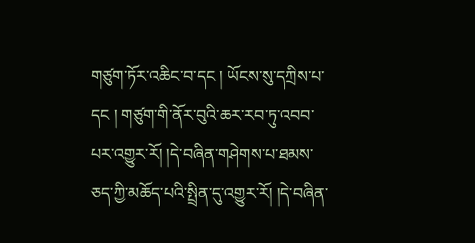གཙུག་ཏོར་འཆིང་བ་དང ། ཡོངས་སུ་དཀྲིས་པ་དང ། གཙུག་གི་ནོར་བུའི་ཆར་རབ་ཏུ་འབབ་པར་འགྱུར་རོ། །དེ་བཞིན་གཤེགས་པ་ཐམས་ཅད་ཀྱི་མཆོད་པའི་སྤྲིན་དུ་འགྱུར་རོ། །དེ་བཞིན་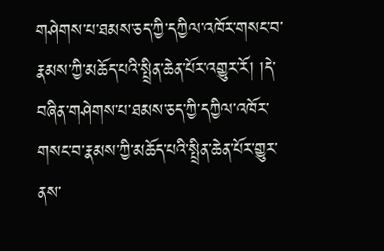གཤེགས་པ་ཐམས་ཅད་ཀྱི་དཀྱིལ་འཁོར་གསང་བ་རྣམས་ཀྱི་མཆོད་པའི་སྤྲིན་ཆེན་པོར་འགྱུར་རོ། །དེ་བཞིན་གཤེགས་པ་ཐམས་ཅད་ཀྱི་དཀྱིལ་འཁོར་གསང་བ་རྣམས་ཀྱི་མཆོད་པའི་སྤྲིན་ཆེན་པོར་གྱུར་ནས་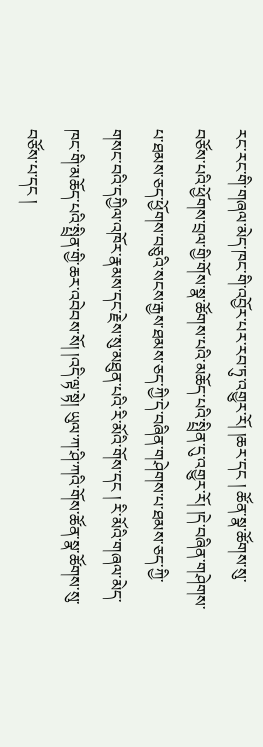རང་རང་གི་གཞལ་མེད་ཁང་གི་འབྱོར་པར་རབ་ཏུ་འགྱུར་རོ། །ཆར་དང ། ཚོན་སྣ་ཚོགས་སུ་བཙོས་པའི་ཕྱོགས་བྲལ་གྱི་གོས་སྣ་ཚོགས་པའི་མཆོད་པའི་སྤྲིན་དུ་འགྱུར་རོ། །དེ་བཞིན་གཤེགས་པ་ཐམས་ཅད་ཕྱོགས་བཅུའི་སངས་རྒྱས་ཐམས་ཅད་ཀྱི་དེ་བཞིན་གཤེགས་པ་ཐམས་ཅད་ཀྱི་གསང་བའི་དཀྱིལ་འཁོར་རྣམས་དང་རྗེས་སུ་མཐུན་པའི་རི་མོའི་གོས་དང ། རི་མོའི་གཞལ་མེད་ཁང་གི་མཆོད་པའི་སྤྲིན་གྱི་ཆར་འབེབས་སོ། །འདི་ལྟ་སྟེ། ཡུལ་ཀ་ཤི་ཀའི་གོས་ཚོན་སྣ་ཚོགས་སུ་བཙོས་པ་དང །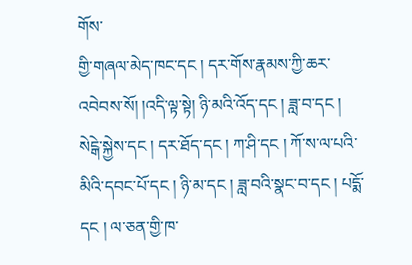གོས་
གྱི་གཞལ་མེད་ཁང་དང ། དར་གོས་རྣམས་ཀྱི་ཆར་འབེབས་སོ། །འདི་ལྟ་སྟེ། ཉི་མའི་འོད་དང ། ཟླ་བ་དང ། སེངྒེ་སྐྱེས་དང ། དར་ཐོད་དང ། ཀ་ཤི་དང ། ཀོ་ས་ལ་པའི་མིའི་དབང་པོ་དང ། ཉི་མ་དང ། ཟླ་བའི་སྣང་བ་དང ། པདྨོ་དང ། ལ་ཅན་གྱི་ཁ་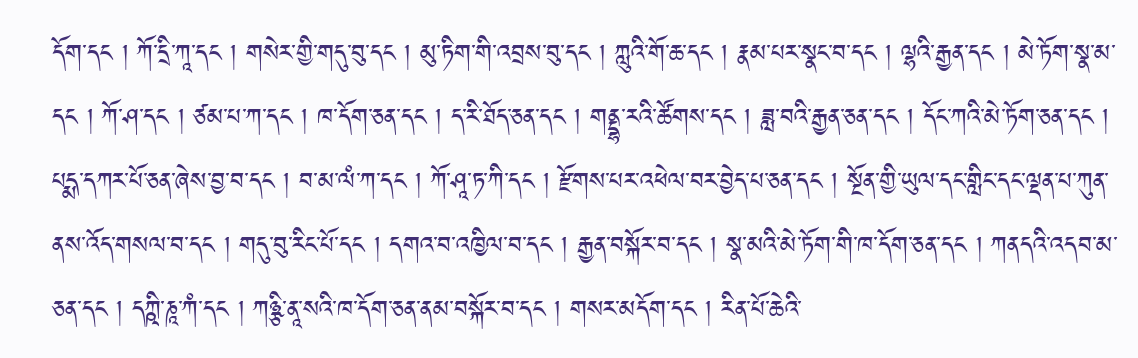དོག་དང ། ཀོ་དྲི་ཀཱ་དང ། གསེར་གྱི་གདུ་བུ་དང ། མུ་ཏིག་གི་འབྲས་བུ་དང ། ཀླུའི་གོ་ཆ་དང ། རྣམ་པར་སྣང་བ་དང ། ལྷའི་རྒྱན་དང ། མེ་ཏོག་སྣ་མ་དང ། ཀོ་ཤ་དང ། ཙམ་པ་ཀ་དང ། ཁ་དོག་ཅན་དང ། ད་རི་ཐོད་ཅན་དང ། གནྡྷ་རའི་ཚོགས་དང ། ཟླ་བའི་རྒྱན་ཅན་དང ། དོང་ཀའི་མེ་ཏོག་ཅན་དང ། པདྨ་དཀར་པོ་ཅན་ཞེས་བྱ་བ་དང ། བ་མ་ལཾ་ཀ་དང ། ཀོ་ཤཱ་ཏ་ཀི་དང ། རྫོགས་པར་འཕེལ་བར་བྱེད་པ་ཅན་དང ། སྔོན་གྱི་ཡུལ་དང་གླིང་དང་ལྡན་པ་ཀུན་ནས་འོད་གསལ་བ་དང ། གདུ་བུ་རིང་པོ་དང ། དགའ་བ་འཁྱིལ་བ་དང ། རྒྱན་བསྐོར་བ་དང ། སྣ་མའི་མེ་ཏོག་གི་ཁ་དོག་ཅན་དང ། ཀནདའི་འདབ་མ་ཅན་དང ། དཀྵི་ཎཱ་ཀཾ་དང ། ཀཉྩི་ནཱ་སའི་ཁ་དོག་ཅན་ནམ་བསྐོར་བ་དང ། གསར་མདོག་དང ། རིན་པོ་ཆེའི་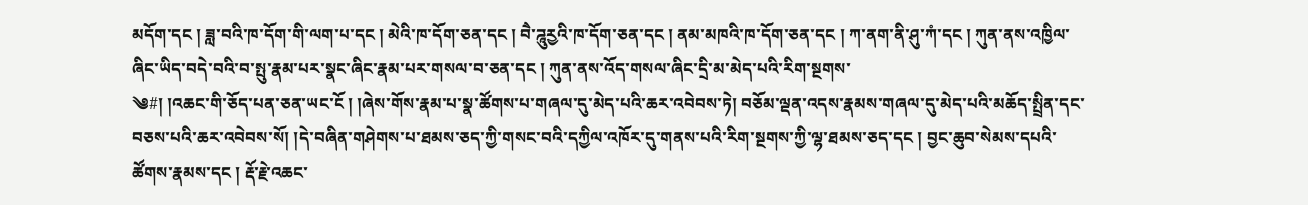མདོག་དང ། ཟླ་བའི་ཁ་དོག་གི་ལག་པ་དང ། མེའི་ཁ་དོག་ཅན་དང ། བཻ་ཌཱུརྱའི་ཁ་དོག་ཅན་དང ། ནམ་མཁའི་ཁ་དོག་ཅན་དང ། ཀ་ནག་ནི་ཤུ་ཀཾ་དང ། ཀུན་ནས་འཁྱིལ་ཞིང་ཡིད་བདེ་བའི་བ་སྤུ་རྣམ་པར་སྣང་ཞིང་རྣམ་པར་གསལ་བ་ཅན་དང ། ཀུན་ནས་འོད་གསལ་ཞིང་དྲི་མ་མེད་པའི་རིག་སྔགས་
༄#། །འཆང་གི་ཅོད་པན་ཅན་ཡང་ངོ ། །ཞེས་གོས་རྣམ་པ་སྣ་ཚོགས་པ་གཞལ་དུ་མེད་པའི་ཆར་འབེབས་ཏེ། བཅོམ་ལྡན་འདས་རྣམས་གཞལ་དུ་མེད་པའི་མཆོད་སྤྲིན་དང་བཅས་པའི་ཆར་འབེབས་སོ། །དེ་བཞིན་གཤེགས་པ་ཐམས་ཅད་ཀྱི་གསང་བའི་དཀྱིལ་འཁོར་དུ་གནས་པའི་རིག་སྔགས་ཀྱི་ལྷ་ཐམས་ཅད་དང ། བྱང་ཆུབ་སེམས་དཔའི་ཚོགས་རྣམས་དང ། རྡོ་རྗེ་འཆང་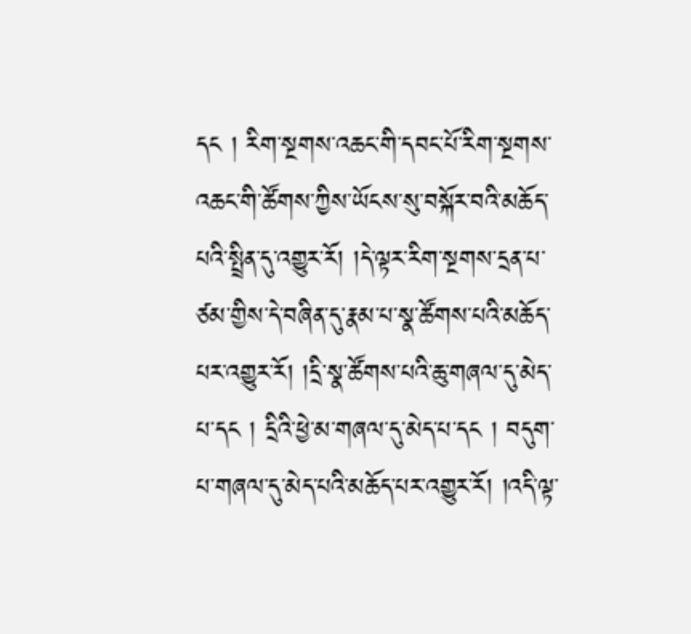དང ། རིག་སྔགས་འཆང་གི་དབང་པོ་རིག་སྔགས་འཆང་གི་ཚོགས་ཀྱིས་ཡོངས་སུ་བསྐོར་བའི་མཆོད་པའི་སྤྲིན་དུ་འགྱུར་རོ། །དེ་ལྟར་རིག་སྔགས་དྲན་པ་ཙམ་གྱིས་དེ་བཞིན་དུ་རྣམ་པ་སྣ་ཚོགས་པའི་མཆོད་པར་འགྱུར་རོ། །དྲི་སྣ་ཚོགས་པའི་ཆུ་གཞལ་དུ་མེད་པ་དང ། དྲིའི་ཕྱེ་མ་གཞལ་དུ་མེད་པ་དང ། བདུག་པ་གཞལ་དུ་མེད་པའི་མཆོད་པར་འགྱུར་རོ། །འདི་ལྟ་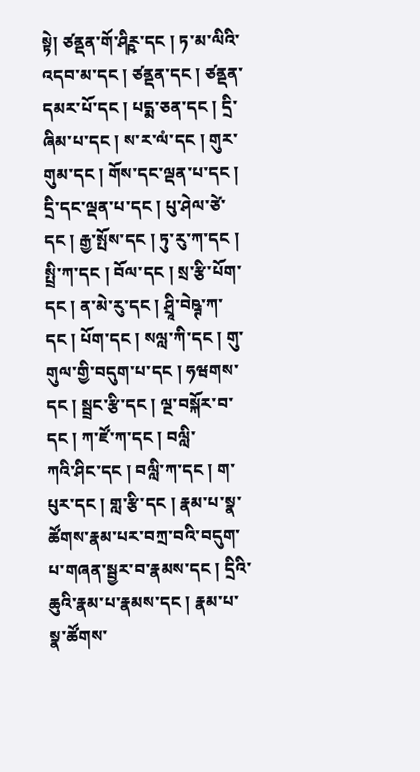སྟེ། ཙནྡན་གོ་ཤིཪྵ་དང ། ཏ་མ་ལིའི་འདབ་མ་དང ། ཙནྡན་དང ། ཙནྡན་དམར་པོ་དང ། པདྨ་ཅན་དང ། དྲི་ཞིམ་པ་དང ། ས་ར་ལཾ་དང ། གུར་གུམ་དང ། གོས་དང་ལྡན་པ་དང ། དྲི་དང་ལྡན་པ་དང ། པུ་ཤེལ་ཙེ་དང ། རྒྱ་སྤོས་དང ། ཏུ་རུ་ཀ་དང ། སྤྲི་ཀ་དང ། བོལ་དང ། སྲ་རྩི་པོག་དང ། ན་མེ་རུ་དང ། ཤྲཱི་བེཥྚ་ཀ་དང ། པོག་དང ། སལླ་ཀི་དང ། གུ་གུལ་གྱི་བདུག་པ་དང ། ཧཝགས་དང ། སྦྲང་རྩི་དང ། ལྔ་བསྐོར་བ་དང ། ཀ་ཛོ་ཀ་དང ། བལླི་
ཀའི་ཤིང་དང ། བལླི་ཀ་དང ། ག་པུར་དང ། གླ་རྩི་དང ། རྣམ་པ་སྣ་ཚོགས་རྣམ་པར་བཀྲ་བའི་བདུག་པ་གཞན་སྦྱར་བ་རྣམས་དང ། དྲིའི་ཆུའི་རྣམ་པ་རྣམས་དང ། རྣམ་པ་སྣ་ཚོགས་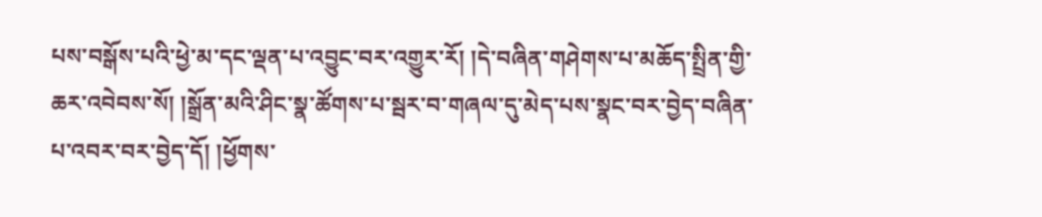པས་བསྒོས་པའི་ཕྱེ་མ་དང་ལྡན་པ་འབྱུང་བར་འགྱུར་རོ། །དེ་བཞིན་གཤེགས་པ་མཆོད་སྤྲིན་གྱི་ཆར་འབེབས་སོ། །སྒྲོན་མའི་ཤིང་སྣ་ཚོགས་པ་སྦར་བ་གཞལ་དུ་མེད་པས་སྣང་བར་བྱེད་བཞིན་པ་འབར་བར་བྱེད་དོ། །ཕྱོགས་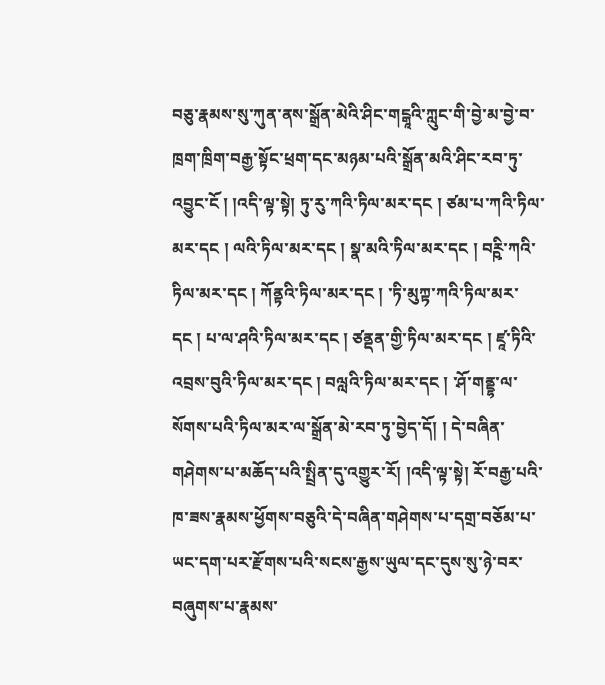བཅུ་རྣམས་སུ་ཀུན་ནས་སྒྲོན་མེའི་ཤིང་གངྒཱའི་ཀླུང་གི་བྱེ་མ་བྱེ་བ་ཁྲག་ཁྲིག་བརྒྱ་སྟོང་ཕྲག་དང་མཉམ་པའི་སྒྲོན་མའི་ཤིང་རབ་ཏུ་འབྱུང་ངོ ། །འདི་ལྟ་སྟེ། ཏུ་རུ་ཀའི་ཏིལ་མར་དང ། ཙམ་པ་ཀའི་ཏིལ་མར་དང ། ལའི་ཏིལ་མར་དང ། སྣ་མའི་ཏིལ་མར་དང ། བཪྵི་ཀའི་ཏིལ་མར་དང ། ཀོནྟའི་ཏིལ་མར་དང ། ་ཏི་མུཀྟ་ཀའི་ཏིལ་མར་དང ། པ་ལ་ཤའི་ཏིལ་མར་དང ། ཙནྡན་གྱི་ཏིལ་མར་དང ། ཛཱ་ཏིའི་འབྲས་བུའི་ཏིལ་མར་དང ། བལླའི་ཏིལ་མར་དང ། ་ཤོ་གནྡྷ་ལ་སོགས་པའི་ཏིལ་མར་ལ་སྒྲོན་མེ་རབ་ཏུ་བྱེད་དོ། ། དེ་བཞིན་གཤེགས་པ་མཆོད་པའི་སྤྲིན་དུ་འགྱུར་རོ། །འདི་ལྟ་སྟེ། རོ་བརྒྱ་པའི་ཁ་ཟས་རྣམས་ཕྱོགས་བཅུའི་དེ་བཞིན་གཤེགས་པ་དགྲ་བཅོམ་པ་ཡང་དག་པར་རྫོགས་པའི་སངས་རྒྱས་ཡུལ་དང་དུས་སུ་ཉེ་བར་བཞུགས་པ་རྣམས་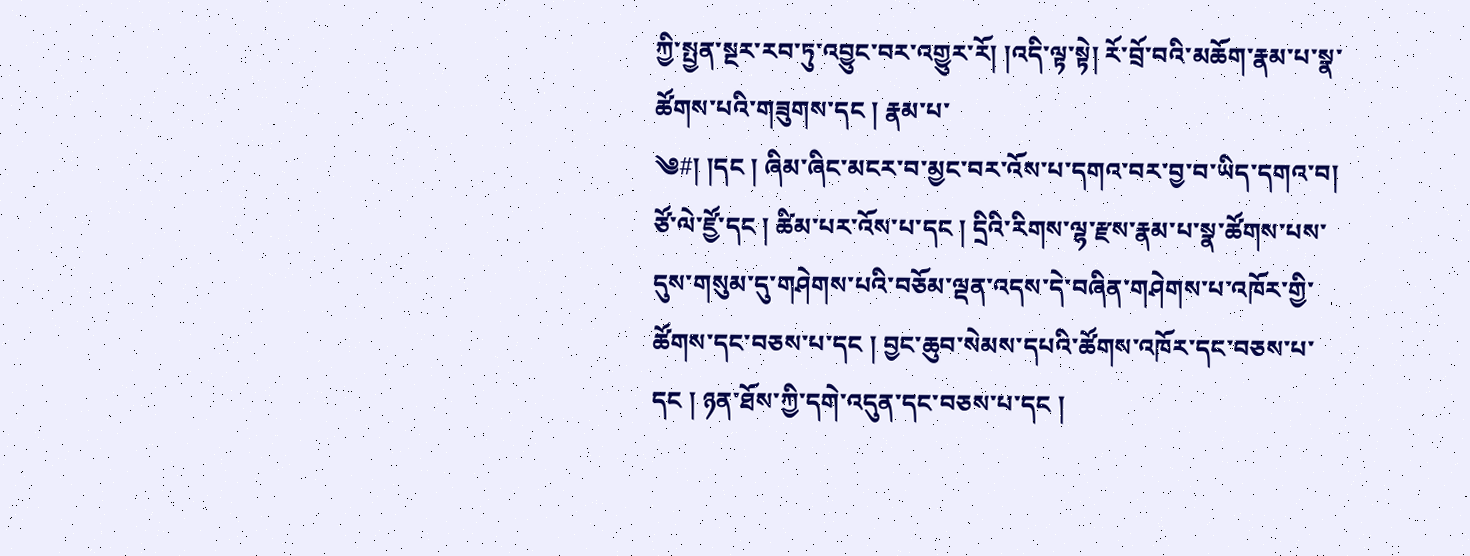ཀྱི་སྤྱན་སྔར་རབ་ཏུ་འབྱུང་བར་འགྱུར་རོ། །འདི་ལྟ་སྟེ། རོ་བྲོ་བའི་མཆོག་རྣམ་པ་སྣ་ཚོགས་པའི་གཟུགས་དང ། རྣམ་པ་
༄#། །དང ། ཞིམ་ཞིང་མངར་བ་མྱང་བར་འོས་པ་དགའ་བར་བྱ་བ་ཡིད་དགའ་བ། ཙོ་ལེ་ཛྱོ་དང ། ཚིམ་པར་འོས་པ་དང ། དྲིའི་རིགས་ལྷ་རྫས་རྣམ་པ་སྣ་ཚོགས་པས་དུས་གསུམ་དུ་གཤེགས་པའི་བཅོམ་ལྡན་འདས་དེ་བཞིན་གཤེགས་པ་འཁོར་གྱི་ཚོགས་དང་བཅས་པ་དང ། བྱང་ཆུབ་སེམས་དཔའི་ཚོགས་འཁོར་དང་བཅས་པ་དང ། ཉན་ཐོས་ཀྱི་དགེ་འདུན་དང་བཅས་པ་དང །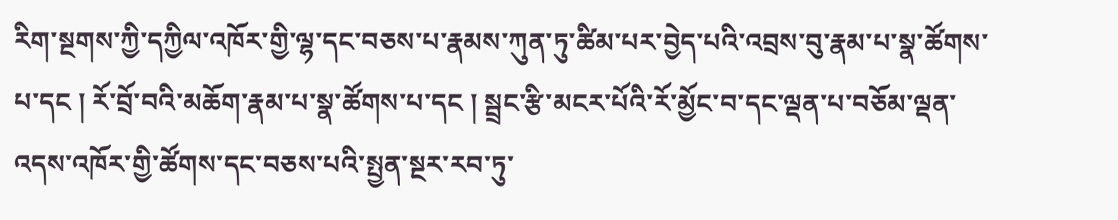རིག་སྔགས་ཀྱི་དཀྱིལ་འཁོར་གྱི་ལྷ་དང་བཅས་པ་རྣམས་ཀུན་ཏུ་ཚིམ་པར་བྱེད་པའི་འབྲས་བུ་རྣམ་པ་སྣ་ཚོགས་པ་དང ། རོ་བྲོ་བའི་མཆོག་རྣམ་པ་སྣ་ཚོགས་པ་དང ། སྦྲང་རྩི་མངར་པོའི་རོ་མྱོང་བ་དང་ལྡན་པ་བཅོམ་ལྡན་འདས་འཁོར་གྱི་ཚོགས་དང་བཅས་པའི་སྤྱན་སྔར་རབ་ཏུ་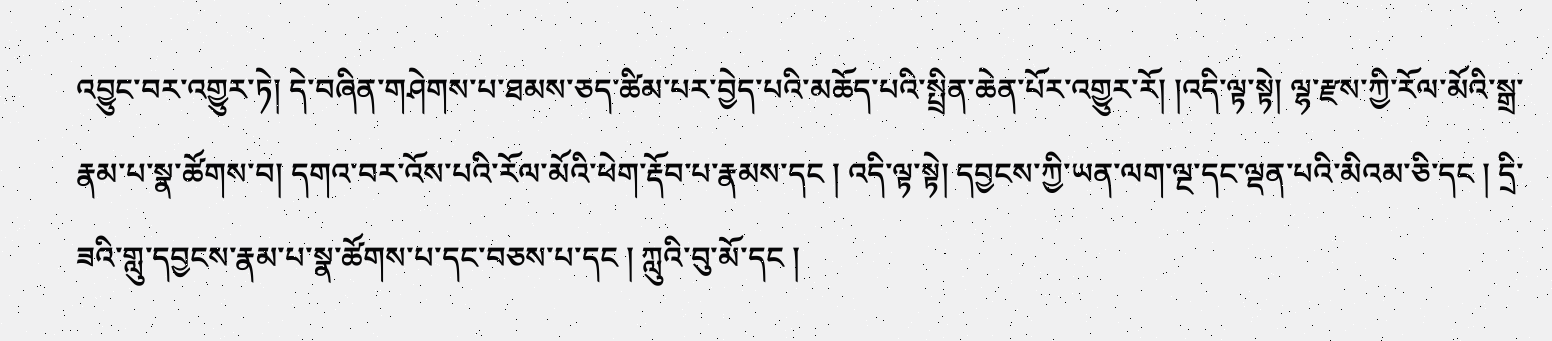འབྱུང་བར་འགྱུར་ཏེ། དེ་བཞིན་གཤེགས་པ་ཐམས་ཅད་ཚིམ་པར་བྱེད་པའི་མཆོད་པའི་སྤྲིན་ཆེན་པོར་འགྱུར་རོ། །འདི་ལྟ་སྟེ། ལྷ་རྫས་ཀྱི་རོལ་མོའི་སྒྲ་རྣམ་པ་སྣ་ཚོགས་བ། དགའ་བར་འོས་པའི་རོལ་མོའི་ཕེག་རྡོབ་པ་རྣམས་དང ། འདི་ལྟ་སྟེ། དབྱངས་ཀྱི་ཡན་ལག་ལྔ་དང་ལྡན་པའི་མིའམ་ཅི་དང ། དྲི་ཟའི་གླུ་དབྱངས་རྣམ་པ་སྣ་ཚོགས་པ་དང་བཅས་པ་དང ། ཀླུའི་བུ་མོ་དང །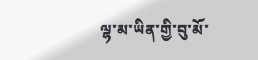ལྷ་མ་ཡིན་གྱི་བུ་མོ་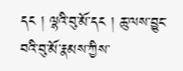དང ། ལྷའི་བུ་མོ་དང ། ཆུ་ལས་བྱུང་བའི་བུ་མོ་རྣམས་ཀྱིས་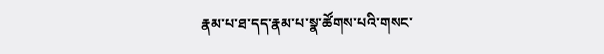རྣམ་པ་ཐ་དད་རྣམ་པ་སྣ་ཚོགས་པའི་གསང་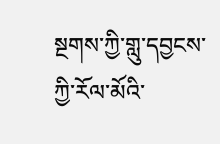སྔགས་ཀྱི་གླུ་དབྱངས་ཀྱི་རོལ་མོའི་